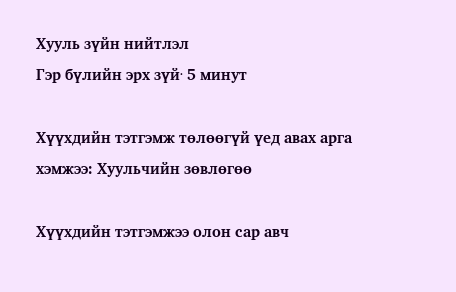Хууль зүйн нийтлэл
Гэр бүлийн эрх зүй· 5 минут

Хүүхдийн тэтгэмж төлөөгүй үед авах арга хэмжээ: Хуульчийн зөвлөгөө

Хүүхдийн тэтгэмжээ олон сар авч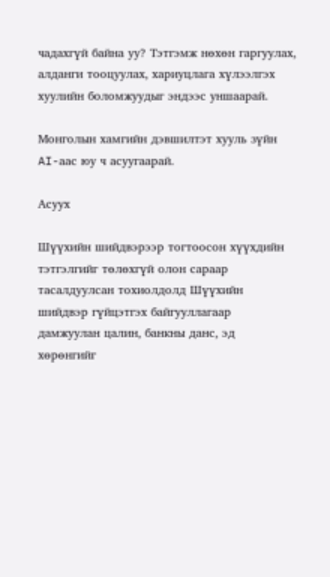чадахгүй байна уу? Тэтгэмж нөхөн гаргуулах, алданги тооцуулах, хариуцлага хүлээлгэх хуулийн боломжуудыг эндээс уншаарай.

Монголын хамгийн дэвшилтэт хууль зүйн AI-аас юу ч асуугаарай.

Асуух

Шүүхийн шийдвэрээр тогтоосон хүүхдийн тэтгэлгийг төлөхгүй олон сараар тасалдуулсан тохиолдолд Шүүхийн шийдвэр гүйцэтгэх байгууллагаар дамжуулан цалин, банкны данс, эд хөрөнгийг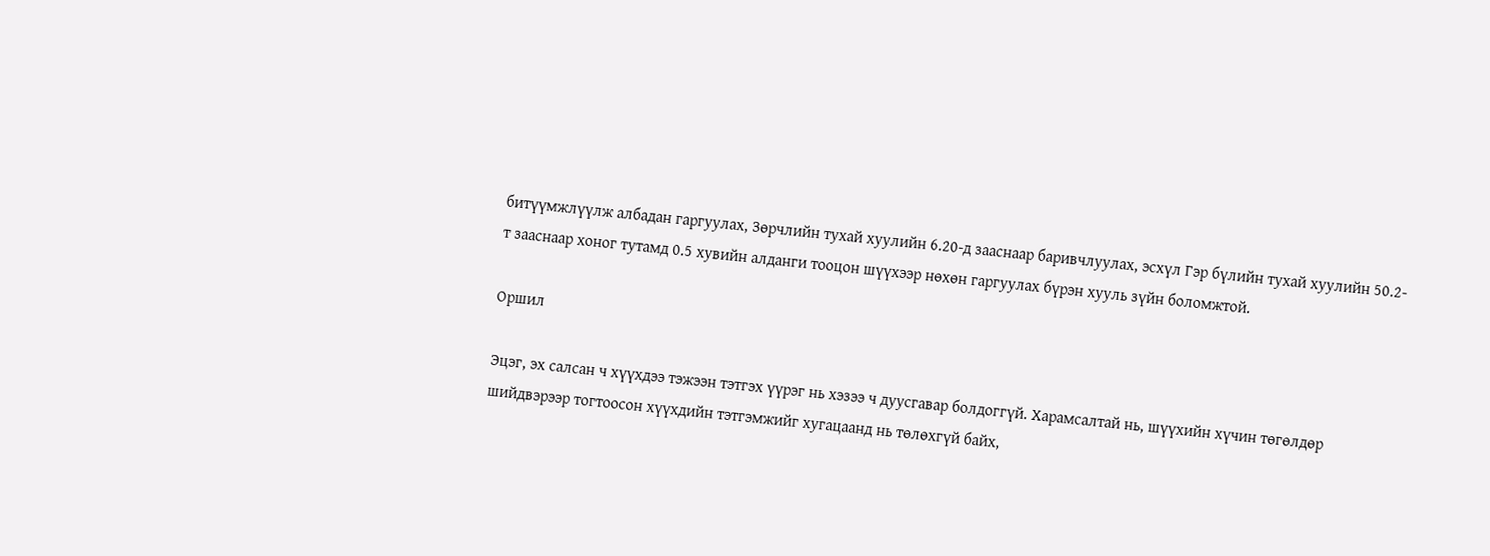битүүмжлүүлж албадан гаргуулах, Зөрчлийн тухай хуулийн 6.20-д зааснаар баривчлуулах, эсхүл Гэр бүлийн тухай хуулийн 50.2-т зааснаар хоног тутамд 0.5 хувийн алданги тооцон шүүхээр нөхөн гаргуулах бүрэн хууль зүйн боломжтой.

Оршил

Эцэг, эх салсан ч хүүхдээ тэжээн тэтгэх үүрэг нь хэзээ ч дуусгавар болдоггүй. Харамсалтай нь, шүүхийн хүчин төгөлдөр шийдвэрээр тогтоосон хүүхдийн тэтгэмжийг хугацаанд нь төлөхгүй байх,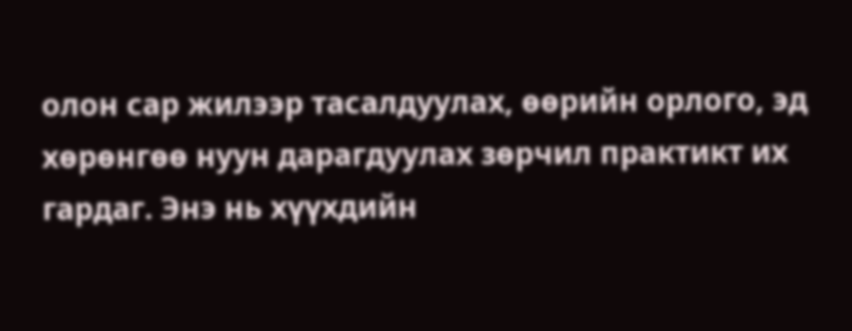олон сар жилээр тасалдуулах, өөрийн орлого, эд хөрөнгөө нуун дарагдуулах зөрчил практикт их гардаг. Энэ нь хүүхдийн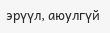эрүүл, аюулгүй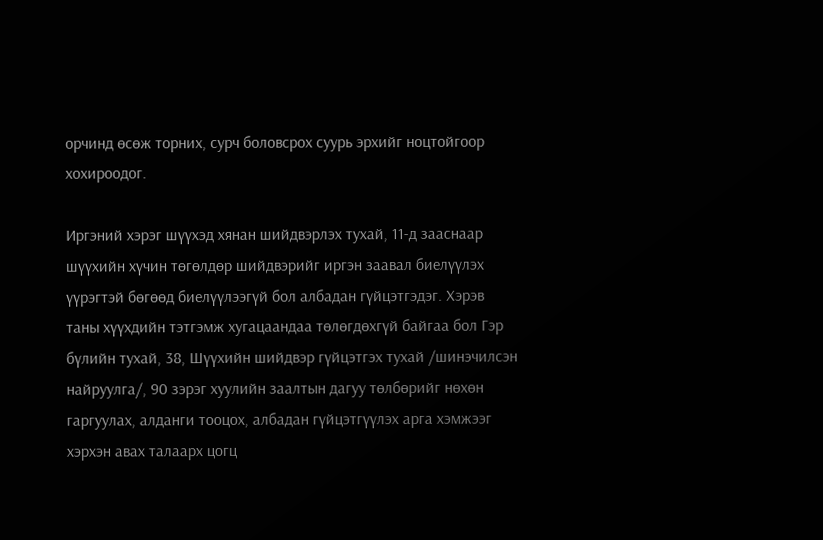орчинд өсөж торних, сурч боловсрох суурь эрхийг ноцтойгоор хохироодог.

Иргэний хэрэг шүүхэд хянан шийдвэрлэх тухай, 11-д зааснаар шүүхийн хүчин төгөлдөр шийдвэрийг иргэн заавал биелүүлэх үүрэгтэй бөгөөд биелүүлээгүй бол албадан гүйцэтгэдэг. Хэрэв таны хүүхдийн тэтгэмж хугацаандаа төлөгдөхгүй байгаа бол Гэр бүлийн тухай, 38, Шүүхийн шийдвэр гүйцэтгэх тухай /шинэчилсэн найруулга/, 90 зэрэг хуулийн заалтын дагуу төлбөрийг нөхөн гаргуулах, алданги тооцох, албадан гүйцэтгүүлэх арга хэмжээг хэрхэн авах талаарх цогц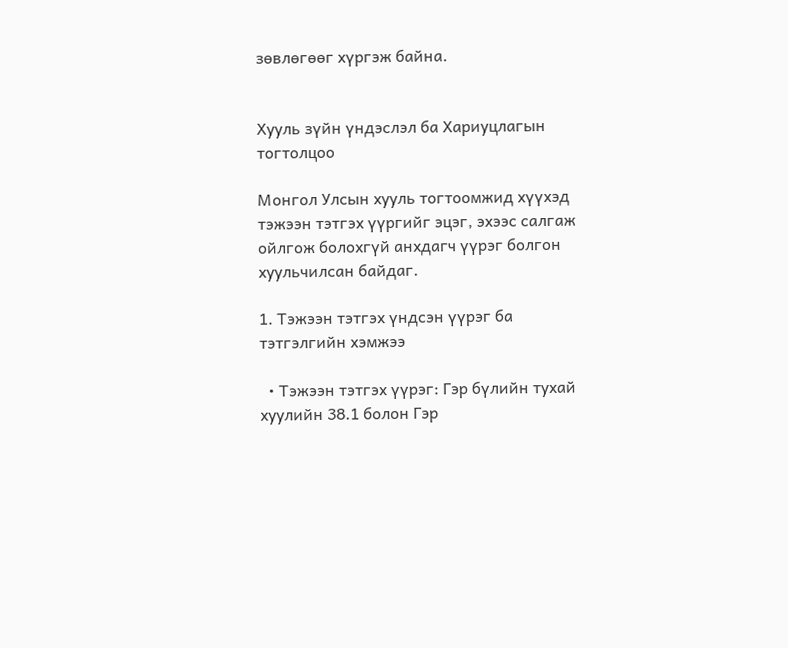зөвлөгөөг хүргэж байна.


Хууль зүйн үндэслэл ба Хариуцлагын тогтолцоо

Монгол Улсын хууль тогтоомжид хүүхэд тэжээн тэтгэх үүргийг эцэг, эхээс салгаж ойлгож болохгүй анхдагч үүрэг болгон хуульчилсан байдаг.

1. Тэжээн тэтгэх үндсэн үүрэг ба тэтгэлгийн хэмжээ

  • Тэжээн тэтгэх үүрэг: Гэр бүлийн тухай хуулийн 38.1 болон Гэр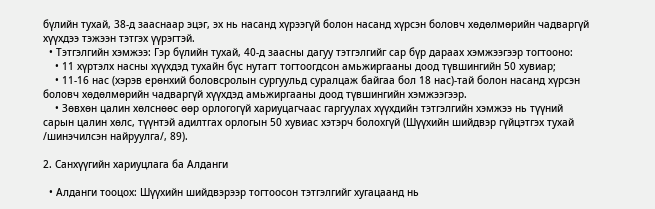бүлийн тухай, 38-д зааснаар эцэг, эх нь насанд хүрээгүй болон насанд хүрсэн боловч хөдөлмөрийн чадваргүй хүүхдээ тэжээн тэтгэх үүрэгтэй.
  • Тэтгэлгийн хэмжээ: Гэр бүлийн тухай, 40-д заасны дагуу тэтгэлгийг сар бүр дараах хэмжээгээр тогтооно:
    • 11 хүртэлх насны хүүхдэд тухайн бүс нутагт тогтоогдсон амьжиргааны доод түвшингийн 50 хувиар;
    • 11-16 нас (хэрэв ерөнхий боловсролын сургуульд суралцаж байгаа бол 18 нас)-тай болон насанд хүрсэн боловч хөдөлмөрийн чадваргүй хүүхдэд амьжиргааны доод түвшингийн хэмжээгээр.
    • Зөвхөн цалин хөлснөөс өөр орлогогүй хариуцагчаас гаргуулах хүүхдийн тэтгэлгийн хэмжээ нь түүний сарын цалин хөлс, түүнтэй адилтгах орлогын 50 хувиас хэтэрч болохгүй (Шүүхийн шийдвэр гүйцэтгэх тухай /шинэчилсэн найруулга/, 89).

2. Санхүүгийн хариуцлага ба Алданги

  • Алданги тооцох: Шүүхийн шийдвэрээр тогтоосон тэтгэлгийг хугацаанд нь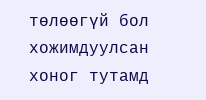төлөөгүй бол хожимдуулсан хоног тутамд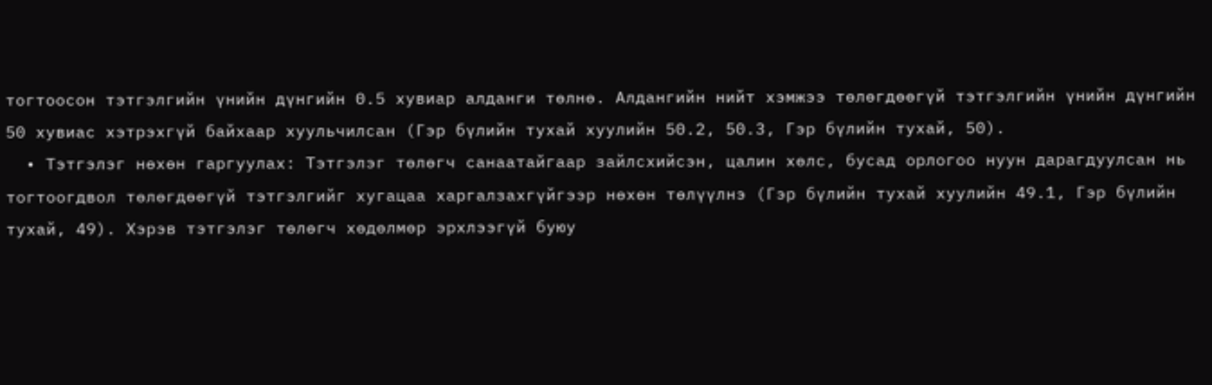тогтоосон тэтгэлгийн үнийн дүнгийн 0.5 хувиар алданги төлнө. Алдангийн нийт хэмжээ төлөгдөөгүй тэтгэлгийн үнийн дүнгийн 50 хувиас хэтрэхгүй байхаар хуульчилсан (Гэр бүлийн тухай хуулийн 50.2, 50.3, Гэр бүлийн тухай, 50).
  • Тэтгэлэг нөхөн гаргуулах: Тэтгэлэг төлөгч санаатайгаар зайлсхийсэн, цалин хөлс, бусад орлогоо нуун дарагдуулсан нь тогтоогдвол төлөгдөөгүй тэтгэлгийг хугацаа харгалзахгүйгээр нөхөн төлүүлнэ (Гэр бүлийн тухай хуулийн 49.1, Гэр бүлийн тухай, 49). Хэрэв тэтгэлэг төлөгч хөдөлмөр эрхлээгүй буюу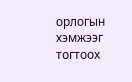орлогын хэмжээг тогтоох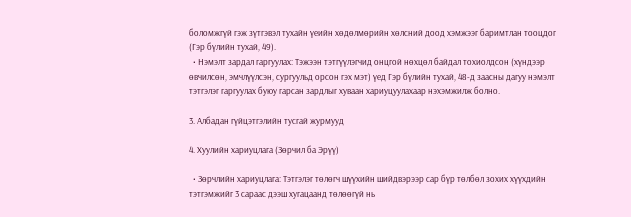боломжгүй гэж зүтгэвэл тухайн үеийн хөдөлмөрийн хөлсний доод хэмжээг баримтлан тооцдог (Гэр бүлийн тухай, 49).
  • Нэмэлт зардал гаргуулах: Тэжээн тэтгүүлэгчид онцгой нөхцөл байдал тохиолдсон (хүндээр өвчилсөн, эмчлүүлсэн, сургуульд орсон гэх мэт) үед Гэр бүлийн тухай, 48-д заасны дагуу нэмэлт тэтгэлэг гаргуулах буюу гарсан зардлыг хуваан хариуцуулахаар нэхэмжилж болно.

3. Албадан гүйцэтгэлийн тусгай журмууд

4. Хуулийн хариуцлага (Зөрчил ба Эрүү)

  • Зөрчлийн хариуцлага: Тэтгэлэг төлөгч шүүхийн шийдвэрээр сар бүр төлбөл зохих хүүхдийн тэтгэмжийг 3 сараас дээш хугацаанд төлөөгүй нь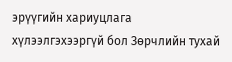эрүүгийн хариуцлага хүлээлгэхээргүй бол Зөрчлийн тухай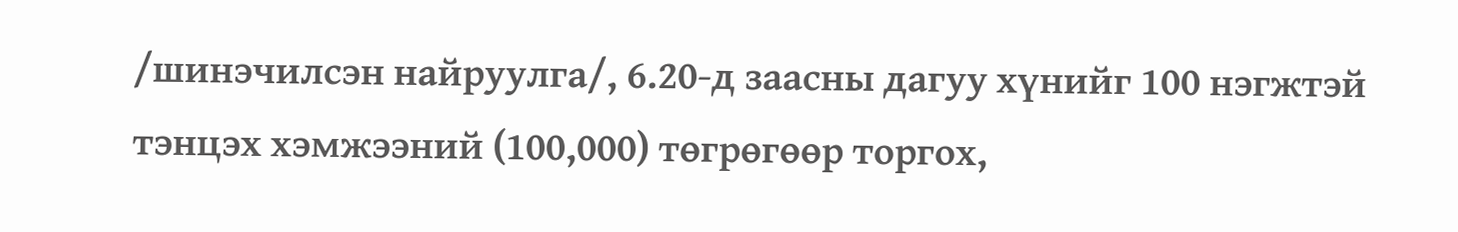/шинэчилсэн найруулга/, 6.20-д заасны дагуу хүнийг 100 нэгжтэй тэнцэх хэмжээний (100,000) төгрөгөөр торгох,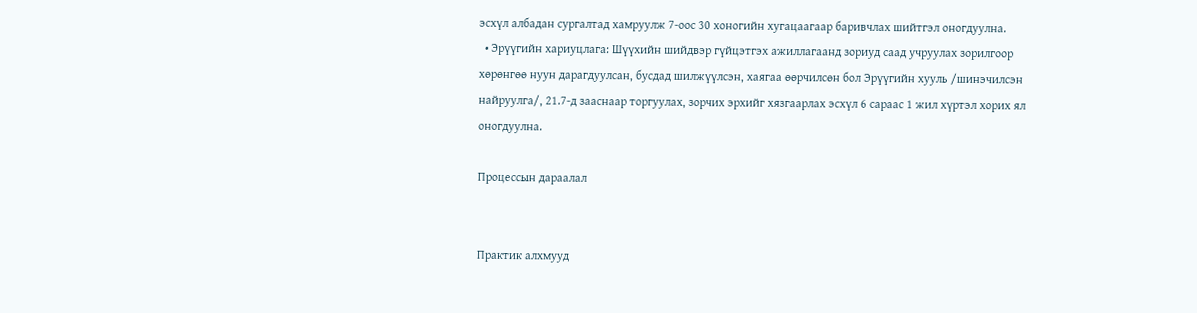эсхүл албадан сургалтад хамруулж 7-оос 30 хоногийн хугацаагаар баривчлах шийтгэл оногдуулна.
  • Эрүүгийн хариуцлага: Шүүхийн шийдвэр гүйцэтгэх ажиллагаанд зориуд саад учруулах зорилгоор хөрөнгөө нуун дарагдуулсан, бусдад шилжүүлсэн, хаягаа өөрчилсөн бол Эрүүгийн хууль /шинэчилсэн найруулга/, 21.7-д зааснаар торгуулах, зорчих эрхийг хязгаарлах эсхүл 6 сараас 1 жил хүртэл хорих ял оногдуулна.

Процессын дараалал


Практик алхмууд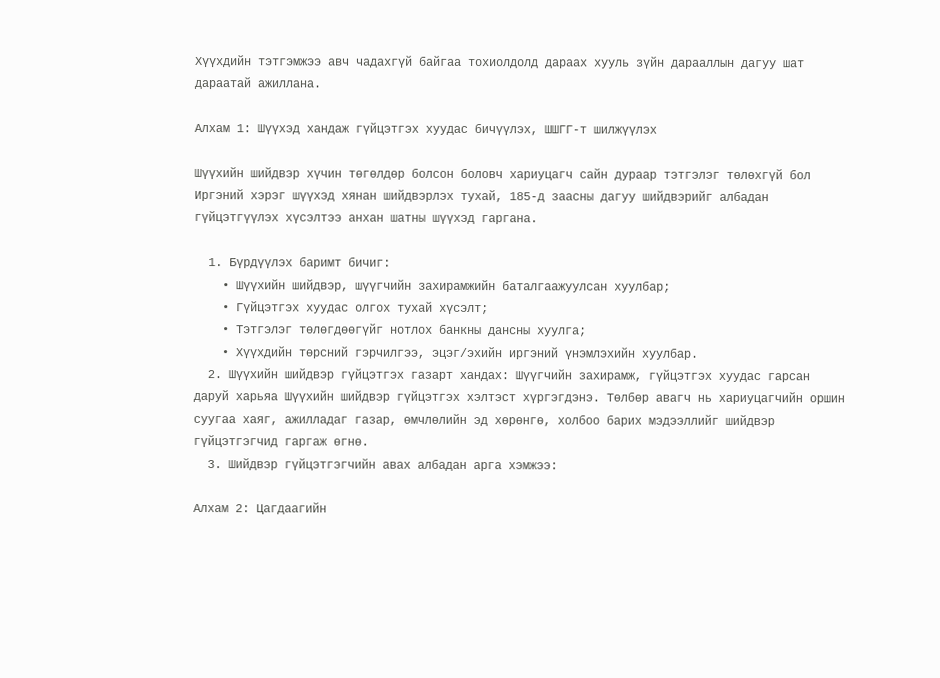Хүүхдийн тэтгэмжээ авч чадахгүй байгаа тохиолдолд дараах хууль зүйн дарааллын дагуу шат дараатай ажиллана.

Алхам 1: Шүүхэд хандаж гүйцэтгэх хуудас бичүүлэх, ШШГГ-т шилжүүлэх

Шүүхийн шийдвэр хүчин төгөлдөр болсон боловч хариуцагч сайн дураар тэтгэлэг төлөхгүй бол Иргэний хэрэг шүүхэд хянан шийдвэрлэх тухай, 185-д заасны дагуу шийдвэрийг албадан гүйцэтгүүлэх хүсэлтээ анхан шатны шүүхэд гаргана.

  1. Бүрдүүлэх баримт бичиг:
    • Шүүхийн шийдвэр, шүүгчийн захирамжийн баталгаажуулсан хуулбар;
    • Гүйцэтгэх хуудас олгох тухай хүсэлт;
    • Тэтгэлэг төлөгдөөгүйг нотлох банкны дансны хуулга;
    • Хүүхдийн төрсний гэрчилгээ, эцэг/эхийн иргэний үнэмлэхийн хуулбар.
  2. Шүүхийн шийдвэр гүйцэтгэх газарт хандах: Шүүгчийн захирамж, гүйцэтгэх хуудас гарсан даруй харьяа Шүүхийн шийдвэр гүйцэтгэх хэлтэст хүргэгдэнэ. Төлбөр авагч нь хариуцагчийн оршин суугаа хаяг, ажилладаг газар, өмчлөлийн эд хөрөнгө, холбоо барих мэдээллийг шийдвэр гүйцэтгэгчид гаргаж өгнө.
  3. Шийдвэр гүйцэтгэгчийн авах албадан арга хэмжээ:

Алхам 2: Цагдаагийн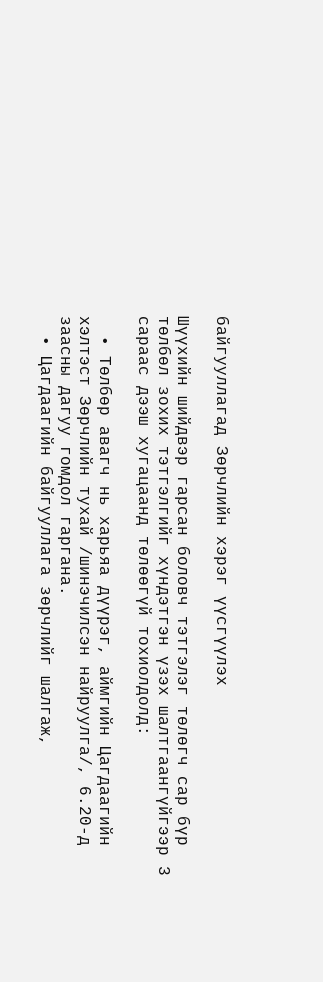байгууллагад Зөрчлийн хэрэг үүсгүүлэх

Шүүхийн шийдвэр гарсан боловч тэтгэлэг төлөгч сар бүр төлбөл зохих тэтгэлгийг хүндэтгэн үзэх шалтгаангүйгээр 3 сараас дээш хугацаанд төлөөгүй тохиолдолд:

  • Төлбөр авагч нь харьяа дүүрэг, аймгийн Цагдаагийн хэлтэст Зөрчлийн тухай /шинэчилсэн найруулга/, 6.20-д заасны дагуу гомдол гаргана.
  • Цагдаагийн байгууллага зөрчлийг шалгаж,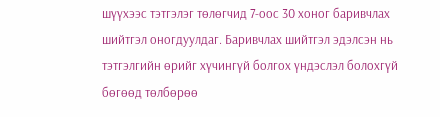шүүхээс тэтгэлэг төлөгчид 7-оос 30 хоног баривчлах шийтгэл оногдуулдаг. Баривчлах шийтгэл эдэлсэн нь тэтгэлгийн өрийг хүчингүй болгох үндэслэл болохгүй бөгөөд төлбөрөө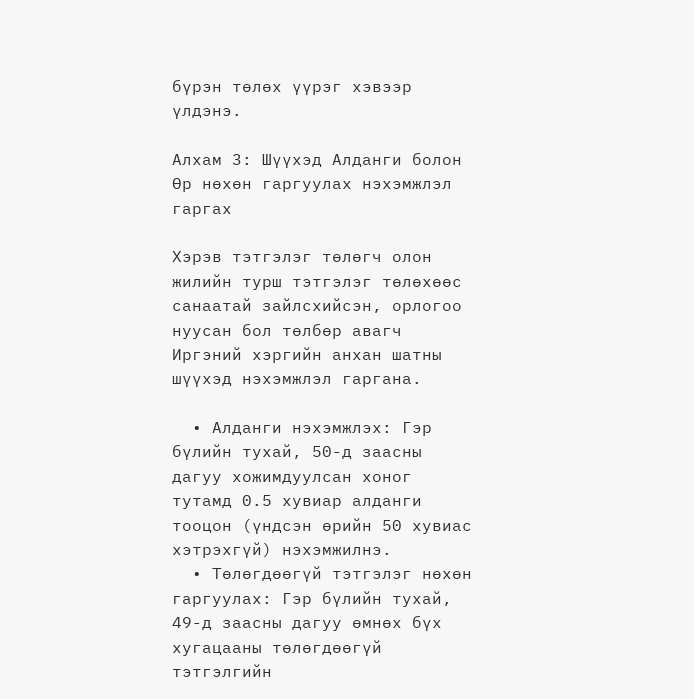бүрэн төлөх үүрэг хэвээр үлдэнэ.

Алхам 3: Шүүхэд Алданги болон Өр нөхөн гаргуулах нэхэмжлэл гаргах

Хэрэв тэтгэлэг төлөгч олон жилийн турш тэтгэлэг төлөхөөс санаатай зайлсхийсэн, орлогоо нуусан бол төлбөр авагч Иргэний хэргийн анхан шатны шүүхэд нэхэмжлэл гаргана.

  • Алданги нэхэмжлэх: Гэр бүлийн тухай, 50-д заасны дагуу хожимдуулсан хоног тутамд 0.5 хувиар алданги тооцон (үндсэн өрийн 50 хувиас хэтрэхгүй) нэхэмжилнэ.
  • Төлөгдөөгүй тэтгэлэг нөхөн гаргуулах: Гэр бүлийн тухай, 49-д заасны дагуу өмнөх бүх хугацааны төлөгдөөгүй тэтгэлгийн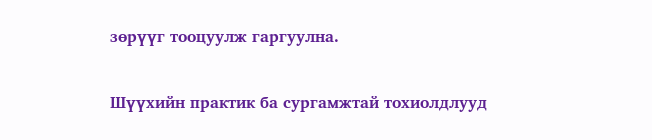зөрүүг тооцуулж гаргуулна.

Шүүхийн практик ба сургамжтай тохиолдлууд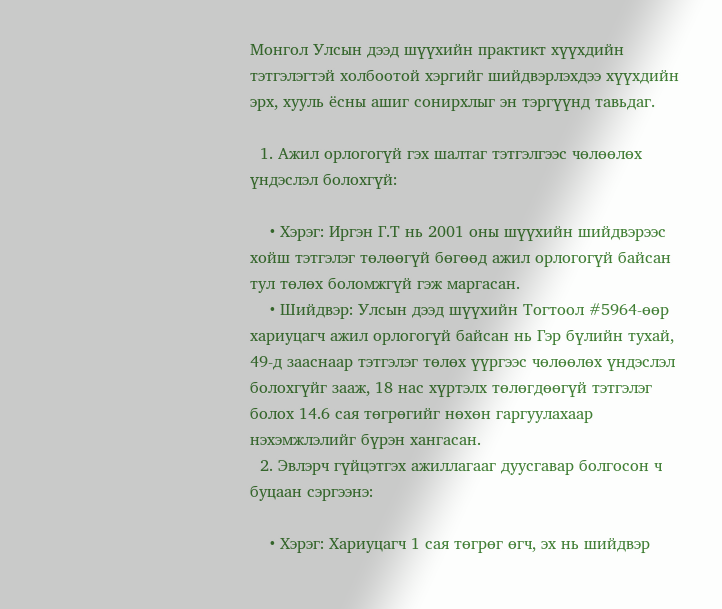Монгол Улсын дээд шүүхийн практикт хүүхдийн тэтгэлэгтэй холбоотой хэргийг шийдвэрлэхдээ хүүхдийн эрх, хууль ёсны ашиг сонирхлыг эн тэргүүнд тавьдаг.

  1. Ажил орлогогүй гэх шалтаг тэтгэлгээс чөлөөлөх үндэслэл болохгүй:

    • Хэрэг: Иргэн Г.Т нь 2001 оны шүүхийн шийдвэрээс хойш тэтгэлэг төлөөгүй бөгөөд ажил орлогогүй байсан тул төлөх боломжгүй гэж маргасан.
    • Шийдвэр: Улсын дээд шүүхийн Тогтоол #5964-өөр хариуцагч ажил орлогогүй байсан нь Гэр бүлийн тухай, 49-д зааснаар тэтгэлэг төлөх үүргээс чөлөөлөх үндэслэл болохгүйг зааж, 18 нас хүртэлх төлөгдөөгүй тэтгэлэг болох 14.6 сая төгрөгийг нөхөн гаргуулахаар нэхэмжлэлийг бүрэн хангасан.
  2. Эвлэрч гүйцэтгэх ажиллагааг дуусгавар болгосон ч буцаан сэргээнэ:

    • Хэрэг: Хариуцагч 1 сая төгрөг өгч, эх нь шийдвэр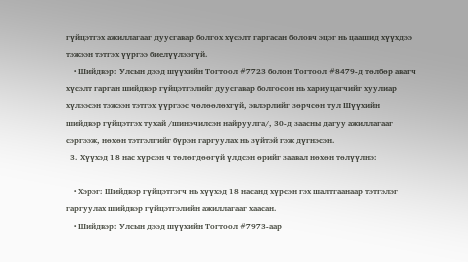гүйцэтгэх ажиллагааг дуусгавар болгох хүсэлт гаргасан боловч эцэг нь цаашид хүүхдээ тэжээн тэтгэх үүргээ биелүүлээгүй.
    • Шийдвэр: Улсын дээд шүүхийн Тогтоол #7723 болон Тогтоол #8479-д төлбөр авагч хүсэлт гарган шийдвэр гүйцэтгэлийг дуусгавар болгосон нь хариуцагчийг хуулиар хүлээсэн тэжээн тэтгэх үүргээс чөлөөлөхгүй, эвлэрлийг зөрчсөн тул Шүүхийн шийдвэр гүйцэтгэх тухай /шинэчилсэн найруулга/, 30-д заасны дагуу ажиллагааг сэргээж, нөхөн тэтгэлгийг бүрэн гаргуулах нь зүйтэй гэж дүгнэсэн.
  3. Хүүхэд 18 нас хүрсэн ч төлөгдөөгүй үлдсэн өрийг заавал нөхөн төлүүлнэ:

    • Хэрэг: Шийдвэр гүйцэтгэгч нь хүүхэд 18 насанд хүрсэн гэх шалтгаанаар тэтгэлэг гаргуулах шийдвэр гүйцэтгэлийн ажиллагааг хаасан.
    • Шийдвэр: Улсын дээд шүүхийн Тогтоол #7973-аар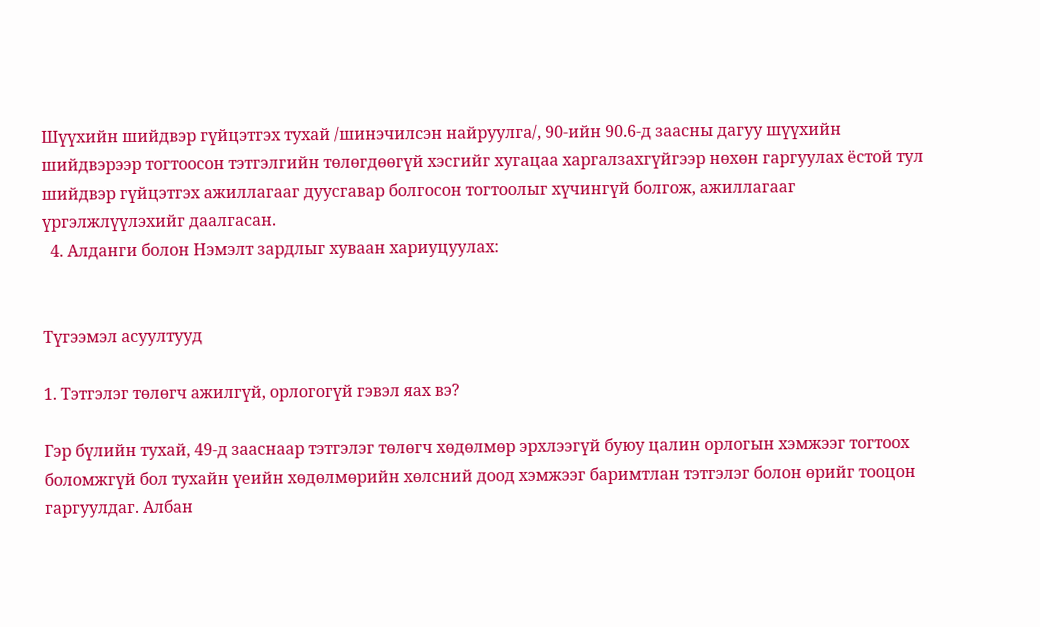Шүүхийн шийдвэр гүйцэтгэх тухай /шинэчилсэн найруулга/, 90-ийн 90.6-д заасны дагуу шүүхийн шийдвэрээр тогтоосон тэтгэлгийн төлөгдөөгүй хэсгийг хугацаа харгалзахгүйгээр нөхөн гаргуулах ёстой тул шийдвэр гүйцэтгэх ажиллагааг дуусгавар болгосон тогтоолыг хүчингүй болгож, ажиллагааг үргэлжлүүлэхийг даалгасан.
  4. Алданги болон Нэмэлт зардлыг хуваан хариуцуулах:


Түгээмэл асуултууд

1. Тэтгэлэг төлөгч ажилгүй, орлогогүй гэвэл яах вэ?

Гэр бүлийн тухай, 49-д зааснаар тэтгэлэг төлөгч хөдөлмөр эрхлээгүй буюу цалин орлогын хэмжээг тогтоох боломжгүй бол тухайн үеийн хөдөлмөрийн хөлсний доод хэмжээг баримтлан тэтгэлэг болон өрийг тооцон гаргуулдаг. Албан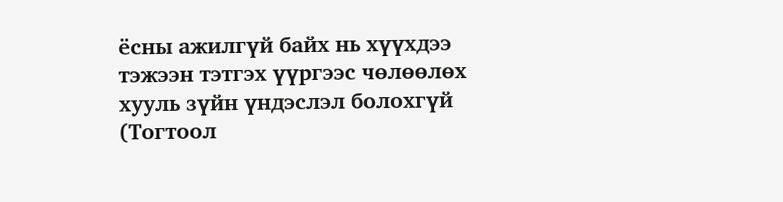ёсны ажилгүй байх нь хүүхдээ тэжээн тэтгэх үүргээс чөлөөлөх хууль зүйн үндэслэл болохгүй (Тогтоол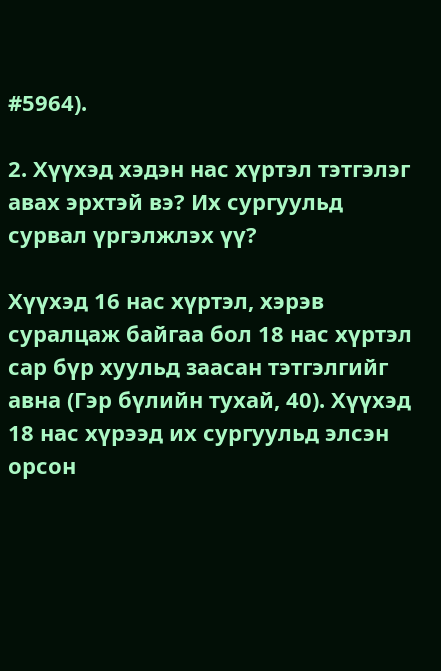#5964).

2. Хүүхэд хэдэн нас хүртэл тэтгэлэг авах эрхтэй вэ? Их сургуульд сурвал үргэлжлэх үү?

Хүүхэд 16 нас хүртэл, хэрэв суралцаж байгаа бол 18 нас хүртэл сар бүр хуульд заасан тэтгэлгийг авна (Гэр бүлийн тухай, 40). Хүүхэд 18 нас хүрээд их сургуульд элсэн орсон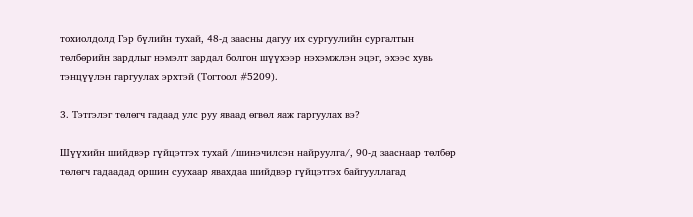тохиолдолд Гэр бүлийн тухай, 48-д заасны дагуу их сургуулийн сургалтын төлбөрийн зардлыг нэмэлт зардал болгон шүүхээр нэхэмжлэн эцэг, эхээс хувь тэнцүүлэн гаргуулах эрхтэй (Тогтоол #5209).

3. Тэтгэлэг төлөгч гадаад улс руу яваад өгвөл яаж гаргуулах вэ?

Шүүхийн шийдвэр гүйцэтгэх тухай /шинэчилсэн найруулга/, 90-д зааснаар төлбөр төлөгч гадаадад оршин суухаар явахдаа шийдвэр гүйцэтгэх байгууллагад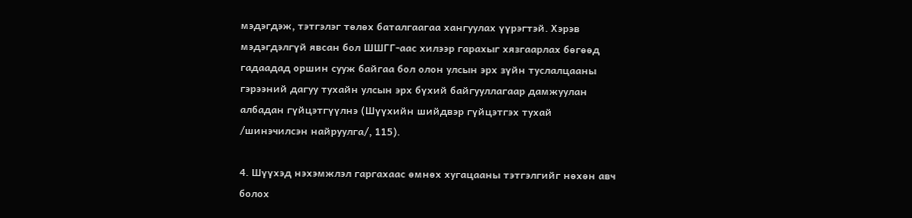мэдэгдэж, тэтгэлэг төлөх баталгаагаа хангуулах үүрэгтэй. Хэрэв мэдэгдэлгүй явсан бол ШШГГ-аас хилээр гарахыг хязгаарлах бөгөөд гадаадад оршин сууж байгаа бол олон улсын эрх зүйн туслалцааны гэрээний дагуу тухайн улсын эрх бүхий байгууллагаар дамжуулан албадан гүйцэтгүүлнэ (Шүүхийн шийдвэр гүйцэтгэх тухай /шинэчилсэн найруулга/, 115).

4. Шүүхэд нэхэмжлэл гаргахаас өмнөх хугацааны тэтгэлгийг нөхөн авч болох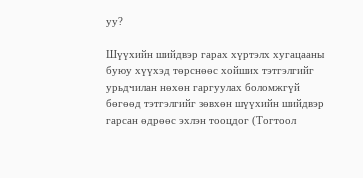уу?

Шүүхийн шийдвэр гарах хүртэлх хугацааны буюу хүүхэд төрснөөс хойших тэтгэлгийг урьдчилан нөхөн гаргуулах боломжгүй бөгөөд тэтгэлгийг зөвхөн шүүхийн шийдвэр гарсан өдрөөс эхлэн тооцдог (Тогтоол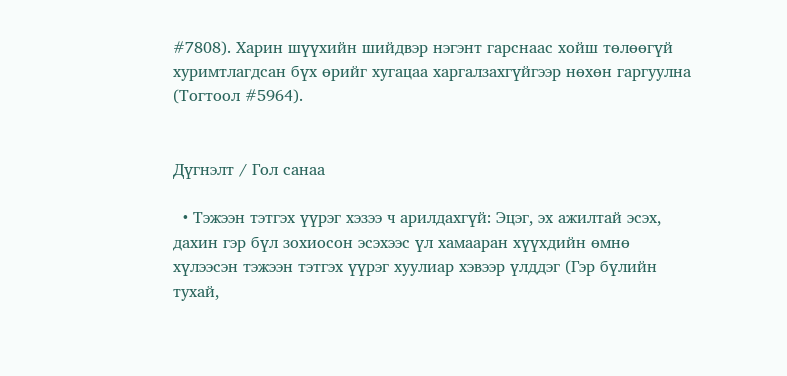#7808). Харин шүүхийн шийдвэр нэгэнт гарснаас хойш төлөөгүй хуримтлагдсан бүх өрийг хугацаа харгалзахгүйгээр нөхөн гаргуулна (Тогтоол #5964).


Дүгнэлт / Гол санаа

  • Тэжээн тэтгэх үүрэг хэзээ ч арилдахгүй: Эцэг, эх ажилтай эсэх, дахин гэр бүл зохиосон эсэхээс үл хамааран хүүхдийн өмнө хүлээсэн тэжээн тэтгэх үүрэг хуулиар хэвээр үлддэг (Гэр бүлийн тухай,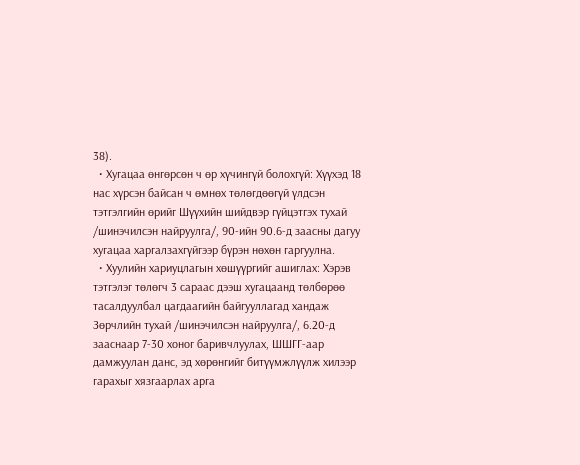38).
  • Хугацаа өнгөрсөн ч өр хүчингүй болохгүй: Хүүхэд 18 нас хүрсэн байсан ч өмнөх төлөгдөөгүй үлдсэн тэтгэлгийн өрийг Шүүхийн шийдвэр гүйцэтгэх тухай /шинэчилсэн найруулга/, 90-ийн 90.6-д заасны дагуу хугацаа харгалзахгүйгээр бүрэн нөхөн гаргуулна.
  • Хуулийн хариуцлагын хөшүүргийг ашиглах: Хэрэв тэтгэлэг төлөгч 3 сараас дээш хугацаанд төлбөрөө тасалдуулбал цагдаагийн байгууллагад хандаж Зөрчлийн тухай /шинэчилсэн найруулга/, 6.20-д зааснаар 7-30 хоног баривчлуулах, ШШГГ-аар дамжуулан данс, эд хөрөнгийг битүүмжлүүлж хилээр гарахыг хязгаарлах арга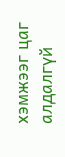хэмжээг цаг алдалгүй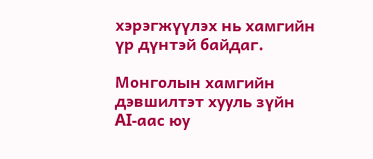хэрэгжүүлэх нь хамгийн үр дүнтэй байдаг.

Монголын хамгийн дэвшилтэт хууль зүйн AI-аас юу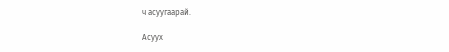ч асуугаарай.

Асуух